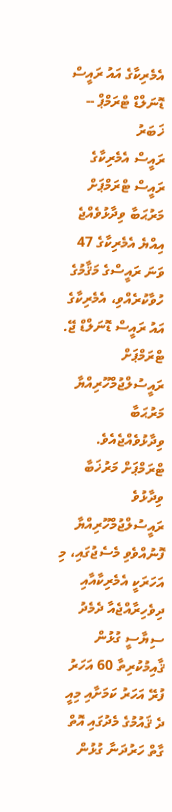އެމެރިކާގެ އައު ރައީސް ޑޮނަލްޑް ޓްރަމްޕް --
ޚަބަރު
ރައީސް އެމެރިކާގެ ރައީސް ޓްރަމްޕަށް މަރުޙަބާ ވިދާޅުވެއްޖެ
އިއްޔެ އެމެރިކާގެ 47 ވަނަ ރައީސްގެ މަޤާމުގެ ހުވާކުރެއްވި، އެމެރިކާގެ އައު ރައީސް ޑޮނަލްޑް ޖޭ. ޓްރަމްޕަށް ރައީސުލްޖުމްހޫރިއްޔާ މަރުޙަބާ ވިދާޅުވެއްޖެއެވެ.
ޓްރަމްޕަށް މަރުޚަބާ ވިދާޅުވެ ރައީސުލްޖުމްހޫރިއްޔާ ފޮނުއްވެވި މެސެޖުގައި، މި އަހަރަކީ އެމެރިކާއާއި ދިވެހިރާއްޖެއާ ދެމެދު ސިޔާސީ ގުޅުން ޤާއިމުކުރިތާ 60 އަހަރު ފުރޭ އަހަރު ކަމަށާއި މިއީ ދެ ޤައުމުގެ މެދުގައި އޮތް ގާތް ހަރުދަނާ ގުޅުން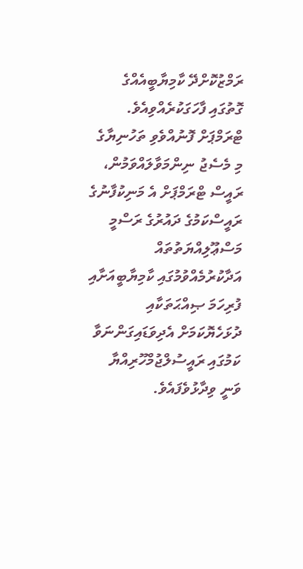ރަމްޒުކޮށްދޭ ކާމިޔާބީއެއްގެ ގޮތުގައި ފާހަގަކުރެއްވިއެވެ.
ޓްރަމްޕަށް ފޮނުއްވެވި ތަހުނިޔާގެ މި މެސެޖު ނިންމަވާލައްވަމުން، ރައީސް ޓްރަމްޕަށް އެ މަނިކުފާނުގެ ރައީސްކަމުގެ ދައުރުގެ ރަސްމީ މަސްޢޫލިއްޔަތުތައް އަދާކުރުމެއްވުމުގައި ކާމިޔާބީއަށާއި ފުރިހަމަ ޞިއްޙަތަކާއި ދުޅަހެޔޮކަމަށް އެދިވަޑައިގަންނަވާ ކަމުގައި ރައީސުލްޖުމްހޫރިއްޔާ ވަނީ ވިދާޅުވެފައެވެ.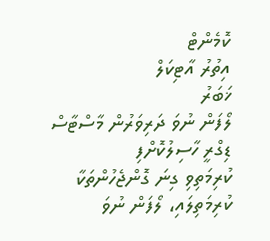ކޮމެންޓް
އިތުރު އާޓިކަލް
ޚަބަރު
ލޯފަން ނުވަ ދަރިވަރުން މާސްޓާސް ޑިގްރީ ހާސިލުކޮށްފި
ކުރިމަތިވި ގިނަ ގޮންޖެހުންތަކާ ކުރިމަތިލައި، ލޯފަން ނުވަ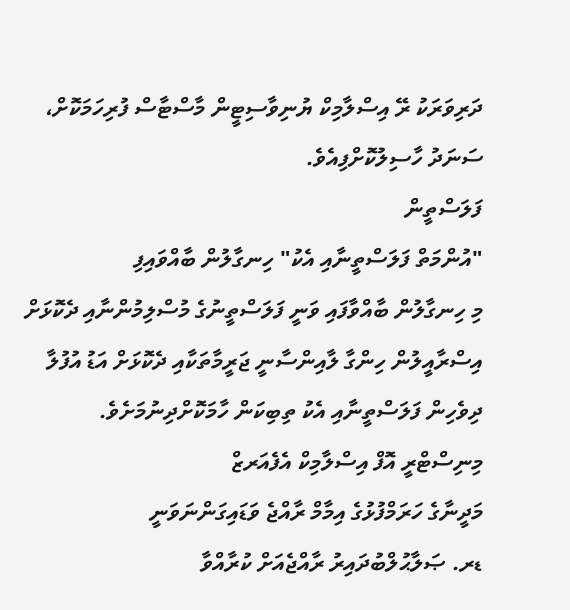ދަރިވަރަކު ރޭ އިސްލާމިކް ޔުނިވާސިޓީން މާސްޓާސް ފުރިހަމަކޮށް، ސަނަދު ހާސިލުކޮށްފިއެވެ.
ފަލަސްތީން
"އުންމަތް ފަލަސްތީނާއި އެކު" ހިނގާލުން ބާއްވައިފި
މި ހިނގާލުން ބާއްވާފައި ވަނީ ފަލަސްތީނުގެ މުސްލިމުންނާއި ދެކޮޅަށް އިސްރާއީލުން ހިންގާ ލާއިންސާނީ ޖަރީމާތަކާއި ދެކޮޅަށް އަޑު އުފުލާ ދިވެހިން ފަލަސްތީނާއި އެކު ތިބިކަން ހާމަކޮށްދިނުމަށެވެ.
މިނިސްޓްރީ އޮފް އިސްލާމިކް އެފެއަރޒް
މަދީނާގެ ހަރަމްފުޅުގެ އިމާމް ރާއްޖެ ވަޑައިގަންނަވަނީ
ޑރ. ޞަލާޙުލްބުދައިރު ރާއްޖެއަށް ކުރާއްވާ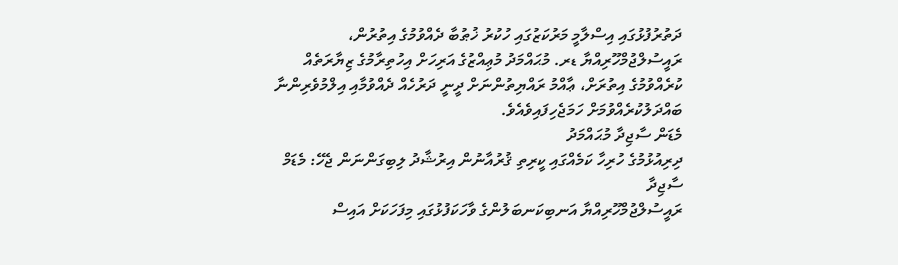ދަތުރުފުޅުގައި އިސްލާމީ މަރުކަޒުގައި ހުކުރު ޚުޠުބާ ދެއްވުމުގެ އިތުރުން، ރައީސުލްޖުމްހޫރިއްޔާ ޑރ. މުޙައްމަދު މުޢިއްޒުގެ އަރިހަށް އިހުތިރާމުގެ ޒިޔާރަތެއް ކުރެއްވުމުގެ އިތުރަށް، ޢާއްމު ރައްޔިތުންނަށް ދީނީ ދަރުހެއް ދެއްވުމާއި އިލްމުވެރިންނާ ބައްދަލުކުރެއްވުމަށް ހަމަޖެހިފައިވެއެވެ.
މެޑަން ސާޖިދާ މުޙައްމަދު
ދިރިއުޅުމުގެ ހުރިހާ ކަމެއްގައި ކީރިތި ޤުރުއާނުން އިރުޝާދު ލިބިގަންނަން ޖެހޭ: މެޑަމް ސާޖިދާ
ރައީސުލްޖުމްހޫރިއްޔާ އަނބިކަނބަލުންގެ ވާހަކަފުޅުގައި މިފަހަކަށް އައިސް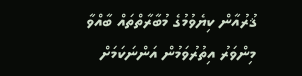ޤުރުއާން ކިޔެވުމުގެ މުބާރާތްތައް ބާއްވާ މިންވަރު އިތުރުވަމުން އަންނަކަމަށް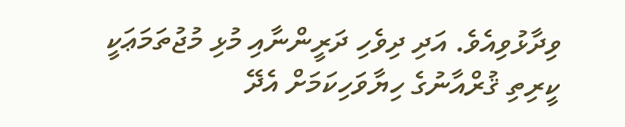ވިދާޅުވިއެވެ. އަދި ދިވެހި ދަރީންނާއި މުޅި މުޖުތަމަޢަކީ ކީރިތި ޤުރްއާނުގެ ހިޔާވަހިކަމަށް އެދޭ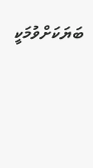ބަޔަކަށްވުމަކީ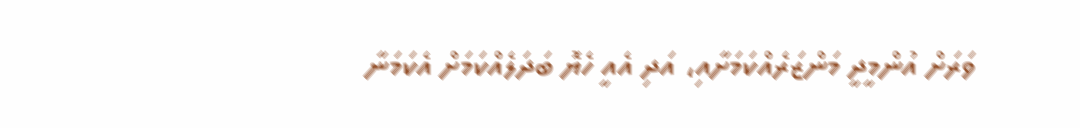ވަރަށް އުންމީދީ މަންޒަރެއްކަމަށާއި، އަދި އެއީ ހެޔޮ ބަދަލެއްކަމަށް އެކަމަނާ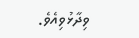ވިދާޅުވިއެވެ.